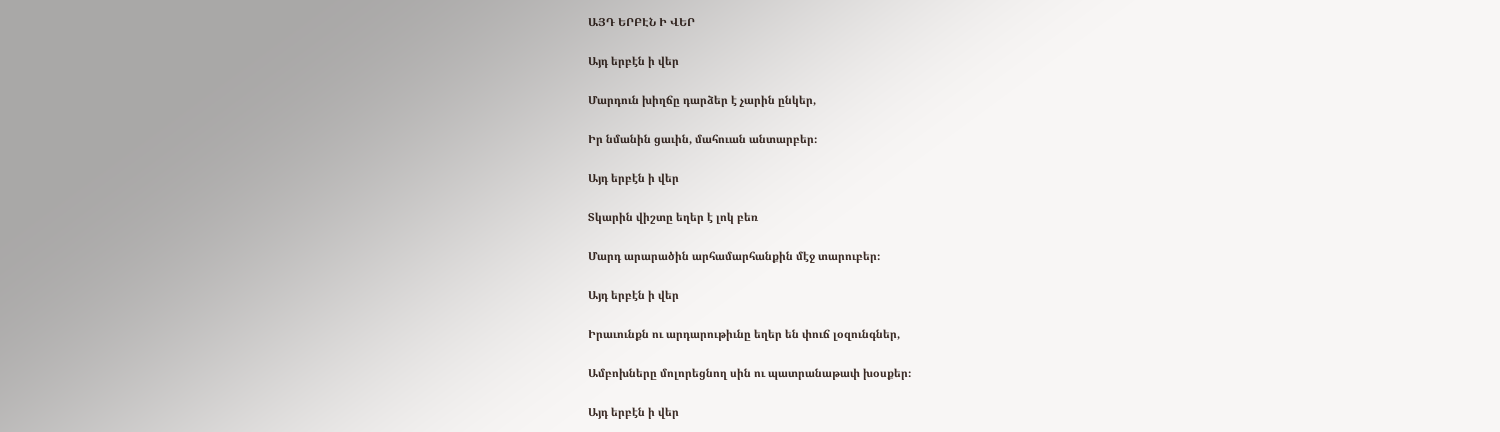ԱՅԴ ԵՐԲԷՆ Ի ՎԵՐ

Այդ երբէն ի վեր

Մարդուն խիղճը դարձեր է չարին ընկեր,

Իր նմանին ցաւին, մահուան անտարբեր։

Այդ երբէն ի վեր

Տկարին վիշտը եղեր է լոկ բեռ

Մարդ արարածին արհամարհանքին մէջ տարուբեր։

Այդ երբէն ի վեր

Իրաւունքն ու արդարութիւնը եղեր են փուճ լօզունգներ,

Ամբոխները մոլորեցնող սին ու պատրանաթափ խօսքեր։

Այդ երբէն ի վեր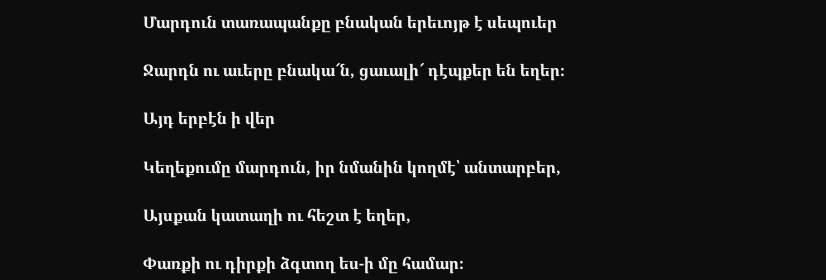Մարդուն տառապանքը բնական երեւոյթ է սեպուեր

Ջարդն ու աւերը բնակա՜ն, ցաւալի՜ դէպքեր են եղեր։

Այդ երբէն ի վեր

Կեղեքումը մարդուն, իր նմանին կողմէ՝ անտարբեր,

Այսքան կատաղի ու հեշտ է եղեր,

Փառքի ու դիրքի ձգտող ես-ի մը համար։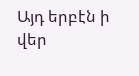Այդ երբէն ի վեր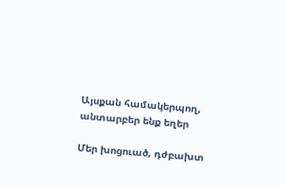Այսքան համակերպող, անտարբեր ենք եղեր

Մեր խոցուած, դժբախտ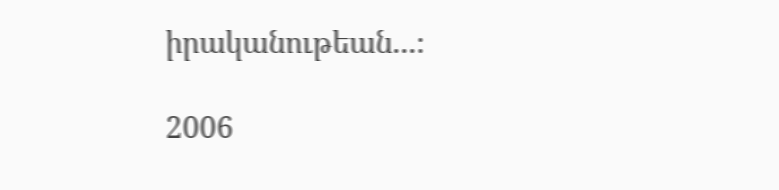իրականութեան...։

2006